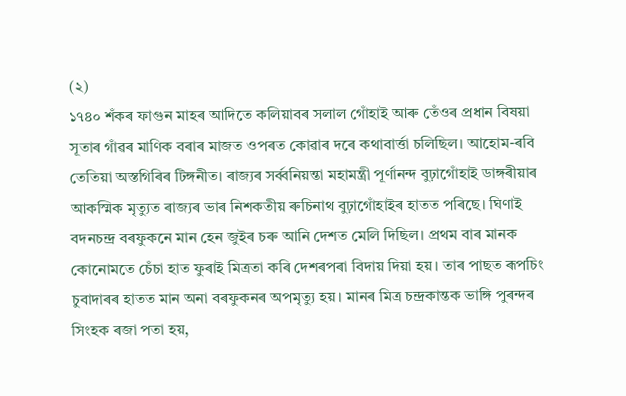(২)
১৭৪০ শঁকৰ ফাগুন মাহৰ আদিতে কলিয়াবৰ সলাল গোঁহাই আৰু তেঁওৰ প্ৰধান বিষয়া সূতাৰ গাঁৱৰ মাণিক বৰাৰ মাজত ওপৰত কোৱাৰ দৰে কথাবাৰ্ত্তা চলিছিল। আহোম-ৰবি তেতিয়া অস্তগিৰিৰ টিঙ্গনীত। ৰাজ্যৰ সৰ্ব্বনিয়ন্তা মহামন্ত্ৰী পূৰ্ণানন্দ বুঢ়াগোঁহাই ডাঙ্গৰীয়াৰ আকস্মিক মৃত্যুত ৰাজ্যৰ ভাৰ নিশকতীয় ৰুচিনাথ বুঢ়াগোঁহাইৰ হাতত পৰিছে। ঘিণাই বদনচন্দ্ৰ বৰফুকনে মান হেন জুইৰ চৰু আনি দেশত মেলি দিছিল। প্ৰথম বাৰ মানক কোনোমতে চেঁচা হাত ফুৰাই মিত্ৰতা কৰি দেশৰপৰা বিদায় দিয়া হয়। তাৰ পাছত ৰূপচিং চুবাদাৰৰ হাতত মান অনা বৰফুকনৰ অপমৃত্যু হয়। মানৰ মিত্ৰ চন্দ্ৰকান্তক ভাঙ্গি পুৰন্দৰ সিংহক ৰজা পতা হয়,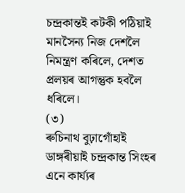চন্দ্ৰকান্তই কটকী পঠিয়াই মানসৈন্য নিজ দেশলৈ নিমন্ত্ৰণ কৰিলে, দেশত প্ৰলয়ৰ আগন্তুক হবলৈ ধৰিলে।
(৩)
ৰুচিনাথ বুঢ়াগোঁহাই ডাঙ্গৰীয়াই চন্দ্ৰকান্ত সিংহৰ এনে কাৰ্য্যৰ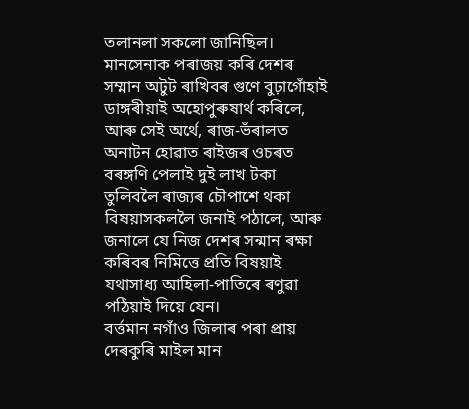তলানলা সকলো জানিছিল। মানসেনাক পৰাজয় কৰি দেশৰ সম্মান অটুট ৰাখিবৰ গুণে বুঢ়াগোঁহাই ডাঙ্গৰীয়াই অহোপুৰুষাৰ্থ কৰিলে, আৰু সেই অৰ্থে, ৰাজ-ভঁৰালত অনাটন হোৱাত ৰাইজৰ ওচৰত বৰঙ্গণি পেলাই দুই লাখ টকা তুলিবলৈ ৰাজ্যৰ চৌপাশে থকা বিষয়াসকললৈ জনাই পঠালে, আৰু জনালে যে নিজ দেশৰ সন্মান ৰক্ষা কৰিবৰ নিমিত্তে প্ৰতি বিষয়াই যথাসাধ্য আহিলা-পাতিৰে ৰণুৱা পঠিয়াই দিয়ে যেন।
বৰ্ত্তমান নগাঁও জিলাৰ পৰা প্ৰায় দেৰকুৰি মাইল মান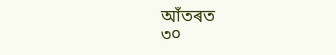আঁতৰত
৩০